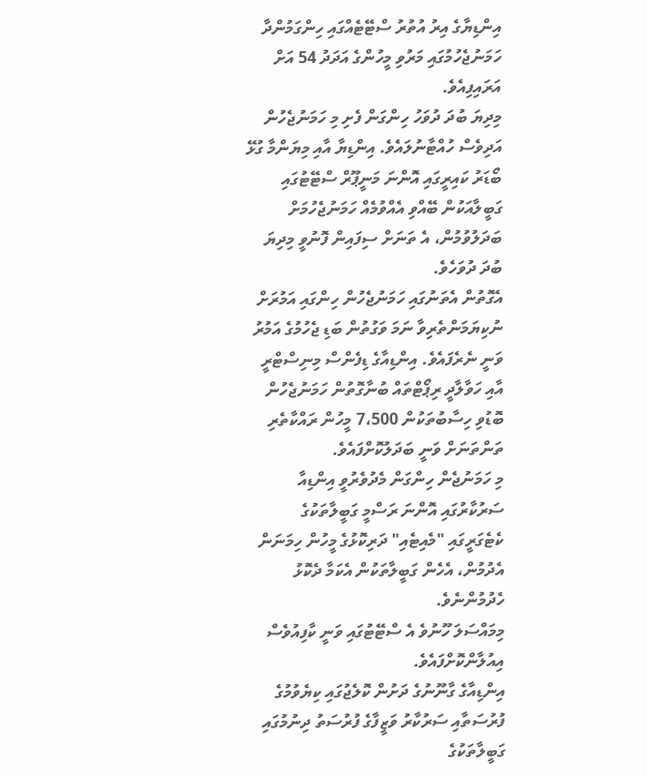އިންޑިޔާގެ އިރު އުތުރު ސްޓޭޓެއްގައި ހިންގަމުންދާ ހަމަނުޖެހުމުގައި މަރުވި މީހުންގެ އަދަދު 54 އަށް އަރައިފިއެވެ.
މިދިޔަ ބުދަ ދުވަހު ހިންގަން ފެށި މި ހަމަނުޖެހުން އަދިވެސް ހުއްޓާނުލައެވެ. އިންޑިޔާ އާއި މިޔަންމާ ގުޅޭ ބޯޑަރު ކައިރީގައި އޮންނަ މަނީޕޫރް ސްޓޭޓުގައި ގަބީލާއަކުން ބޭއްވި އެއްވުމެއް ހަމަނުޖެހުމަށް ބަދަލުވުމުން، އެ ތަނަށް ސިފައިން ފޮނުވީ މިދިޔަ ބުދަ ދުވަހެވެ.
އެގޮތުން އެތަނުގައި ހަމަނުޖެހުން ހިންގައި އަމުރަށް ނުކިޔަމަންތެރިވާ ނަމަ ވަގުތުން ބަޑި ޖެހުމުގެ އަމުރު ވަނީ ނެރެފައެވެ. އިންޑިއާގެ ޑިފެންސް މިނިސްޓްރީ އާއި ހަވާލާދީ ރިޕޯޓްތައް ބުނާގޮތުން ހަމަނުޖެހުން ބޮޑުވި ހިސާބުތަކުން 7،500 މީހުން ރައްކާތެރި ތަންތަނަށް ވަނީ ބަދަލުކޮށްފައެވެ.
މި ހަމަނުޖެން ހިންގަން މެދުވެރުވީ އިންޑިއާ ސަރުކާރުގައި އޮންނަ ރަސްމީ ގަބީލާތަކުގެ ކެޓެގަރީގައި "މެއިޓެއި" ދަރިކޮޅުގެ މީހުން ހިމަނަން އެދުމުން، އެހެން ގަބީލާތަކުން އެކަމާ ދެކޮޅު ހެދުމުންނެވެ.
މިމައްސަލަ ހޫނުވެ އެ ސްޓޭޓުގައި ވަނީ ކާފިއުވެސް އިއުލާންކޮށްފައެވެ.
އިންޑިއާގެ ގާނޫނުގެ ދަށުން ކޮލެޖުގައި ކިޔެވުމުގެ ފުރުސަތާއި ސަރުކާރު ވަޒީފާގެ ފުރުސަތު ދިނުމުގައި ގަބީލާތަކުގެ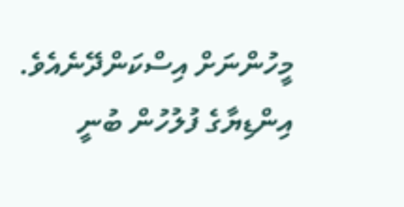މީހުންނަށް އިސްކަންދޭނެއެވެ.
އިންޑިޔާގެ ފުލުހުން ބުނީ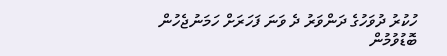ހުކުރު ދުވަހުގެ ދަންވަރު ދެ ވަނަ ފަހަރަށް ހަމަނުޖެހުން ބޮޑުވުމުން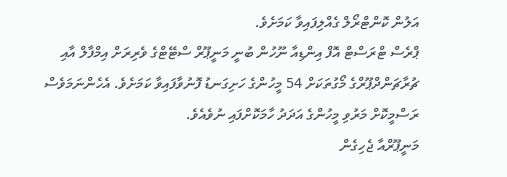އަލުން ކޮންޓްރޯލް ގެއްލިފައިވާ ކަމަށެވެ.
ޕްރެސް ޓްރަސްޓް އޮފް އިންޑިއާ ނޫހުން ބުނީ މަނީޕޫރް ސްޓޭޓްގެ ވެރިރަށް އިމްފާލް އާއި ޗުރާޗަންދްޕޫރްގެ މޯގުތަކަށް 54 މީހުންގެ ހަށިގަނޑު ފޮނުވާފައިވާ ކަމަށެވެ. އެހެންނަމަވެސް ރަސްމީކޮށް މަރުވި މީހުންގެ އަދަދު ހާމަކޮށްފައި ނުވެއެވެ.
މަނީޕޫރްއާ ޖެހިގެން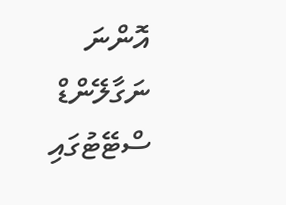އޮންނަ ނަގާލޭންޑް ސްޓޭޓުގައި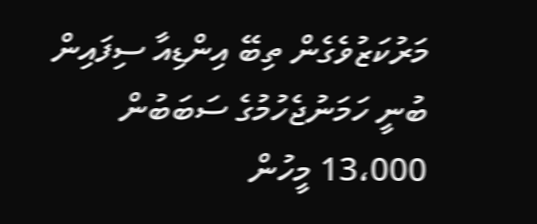މަރުކަޒުވެގެން ތިބޭ އިންޑިއާ ސިފައިން ބުނީ ހަމަނުޖެހުމުގެ ސަބަބުން 13،000 މީހުން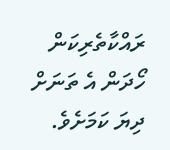ރައްކާތެރިކަން ހޯދަން އެ ތަނަށް ދިޔަ ކަމަށެވެ.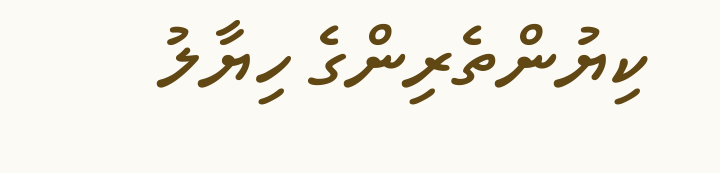ކިޔުންތެރިންގެ ހިޔާލު